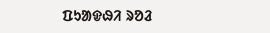ᱯᱩᱟᱫᱷᱤ ᱨᱚᱲ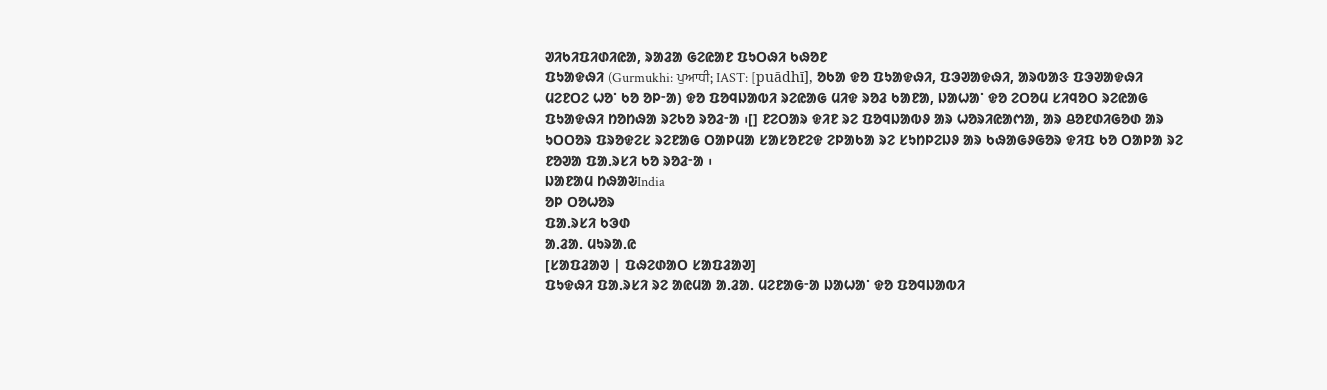ᱣᱤᱠᱤᱯᱤᱰᱤᱭᱟ, ᱨᱟᱲᱟ ᱜᱮᱭᱟᱱ ᱯᱩᱛᱷᱤ ᱠᱷᱚᱱ
ᱯᱩᱟᱫᱷᱤ (Gurmukhi: ਪੁਆਧੀ; IAST: [puādhī], ᱚᱠᱟ ᱫᱚ ᱯᱩᱟᱫᱷᱤ, ᱯᱳᱣᱟᱫᱷᱤ, ᱟᱨᱵᱟᱝ ᱯᱳᱣᱟᱫᱷᱤ ᱢᱮᱱᱛᱮ ᱦᱚᱸ ᱠᱚ ᱚᱞᱼᱟ) ᱫᱚ ᱯᱚᱧᱡᱟᱵᱤ ᱨᱮᱭᱟᱜ ᱢᱤᱫ ᱨᱚᱲ ᱠᱟᱱᱟ, ᱡᱟᱦᱟᱸ ᱫᱚ ᱮᱛᱚᱢ ᱥᱤᱧᱚᱛ ᱨᱮᱭᱟᱜ ᱯᱩᱟᱫᱷᱤ ᱴᱚᱴᱷᱟ ᱨᱮᱠᱚ ᱨᱚᱲᱼᱟ ᱾[] ᱱᱮᱛᱟᱨ ᱫᱤᱱ ᱨᱮ ᱯᱚᱧᱡᱟᱵᱽ ᱟᱨ ᱦᱚᱨᱤᱭᱟᱬᱟ, ᱟᱨ ᱪᱚᱱᱰᱤᱜᱚᱰ ᱟᱨ ᱩᱛᱛᱚᱨ ᱯᱨᱚᱫᱮᱥ ᱨᱮᱱᱟᱜ ᱛᱟᱞᱢᱟ ᱥᱟᱥᱚᱱᱮᱫ ᱮᱞᱟᱠᱟ ᱨᱮ ᱥᱩᱴᱞᱮᱡᱽ ᱟᱨ ᱠᱷᱟᱜᱽᱜᱚᱨ ᱫᱤᱯ ᱠᱚ ᱛᱟᱞᱟ ᱨᱮ ᱱᱚᱣᱟ ᱯᱟᱹᱨᱥᱤ ᱠᱚ ᱨᱚᱲᱼᱟ ᱾
ᱡᱟᱱᱟᱢ ᱴᱷᱟᱶIndia
ᱚᱞ ᱛᱚᱦᱚᱨ
ᱯᱟᱹᱨᱥᱤ ᱠᱳᱰ
ᱟᱹᱲᱟᱹ ᱢᱩᱨᱟᱹᱭ
[ᱥᱟᱯᱲᱟᱣ | ᱯᱷᱮᱰᱟᱛ ᱥᱟᱯᱲᱟᱣ]
ᱯᱩᱫᱷᱤ ᱯᱟᱹᱨᱥᱤ ᱨᱮ ᱟᱭᱢᱟ ᱟᱹᱲᱟᱹ ᱢᱮᱱᱟᱜᱼᱟ ᱡᱟᱦᱟᱸ ᱫᱚ ᱯᱚᱧᱡᱟᱵᱤ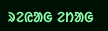ᱨᱮᱭᱟᱜ ᱮᱴᱟᱜ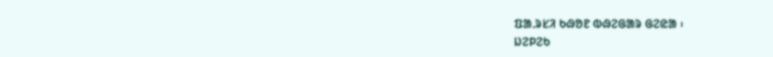ᱯᱟᱹᱨᱥᱤ ᱠᱷᱚᱱ ᱵᱷᱮᱜᱟᱨ ᱜᱮᱭᱟ ᱾
ᱡᱮᱞᱮᱠ